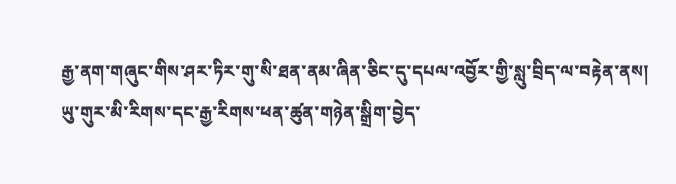རྒྱ་ནག་གཞུང་གིས་ཤར་ཏིར་གུ་སི་ཐན་ནམ་ཞིན་ཅིང་དུ་དཔལ་འབྱོར་གྱི་སླུ་བྲིད་ལ་བརྟེན་ནས། ཡུ་གུར་མི་རིགས་དང་རྒྱ་རིགས་ཕན་ཚུན་གཉེན་སྒྲིག་བྱེད་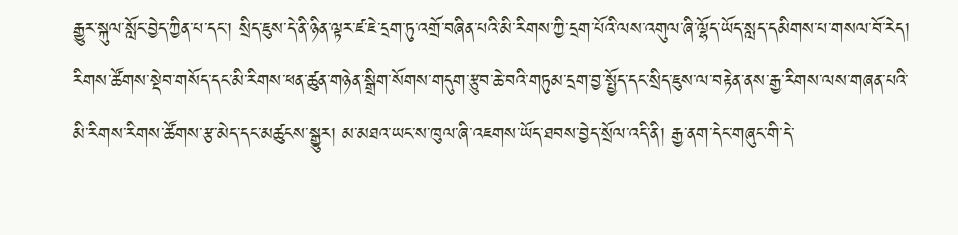རྒྱུར་སྐུལ་སློང་བྱེད་ཀྱིན་པ་དང་། སྲིད་ཇུས་དེ་ནི་ཉིན་ལྟར་ཛ་ཇེ་དྲག་ཏུ་འགྲོ་བཞིན་པའི་མི་རིགས་ཀྱི་དྲག་པོའི་ལས་འགུལ་ཞི་ལྷོད་ཡོད་སླད་དམིགས་པ་གསལ་བོ་རེད།
རིགས་ཚོགས་སྡེབ་གསོད་དང་མི་རིགས་ཕན་ཚུན་གཉེན་སྒྲིག་སོགས་གདུག་རྩུབ་ཆེ་བའི་གཏུམ་དྲག་བྱ་སྤྱོད་དང་སྲིད་ཇུས་ལ་བརྟེན་ནས་རྒྱ་རིགས་ལས་གཞན་པའི་མི་རིགས་རིགས་ཚོགས་རྩ་མེད་དང་མཚུངས་སྒྱུར། མ་མཐའ་ཡང་ས་ཁུལ་ཞི་འཇགས་ཡོད་ཐབས་བྱེད་སྲོལ་འདི་ནི། རྒྱ་ནག་དེང་གཞུང་གི་དེ་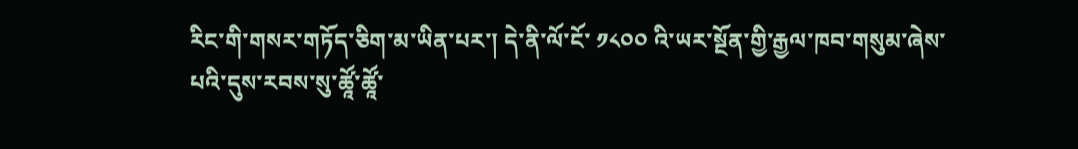རིང་གི་གསར་གཏོད་ཅིག་མ་ཡིན་པར་། དེ་ནི་ལོ་ངོ་ ༡༨༠༠ འི་ཡར་སྔོན་གྱི་རྒྱལ་ཁབ་གསུམ་ཞེས་པའི་དུས་རབས་སུ་ཚཱོ་ཚཱོ་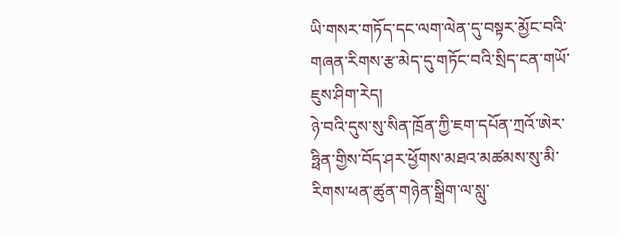ཡི་གསར་གཏོད་དང་ལག་ལེན་དུ་བསྟར་མྱོང་བའི་གཞན་རིགས་རྩ་མེད་དུ་གཏོང་བའི་སྲིད་ངན་གཡོ་ཇུས་ཤིག་རེད།
ཉེ་བའི་དུས་སུ་སིན་ཁྲོན་ཀྱི་ཇག་དཔོན་ཀྲའོ་ཨེར་ཧྥིན་གྱིས་བོད་ཤར་ཕྱོགས་མཐའ་མཚམས་སུ་མི་རིགས་ཕན་ཚུན་གཉེན་སྒྲིག་ལ་སླུ་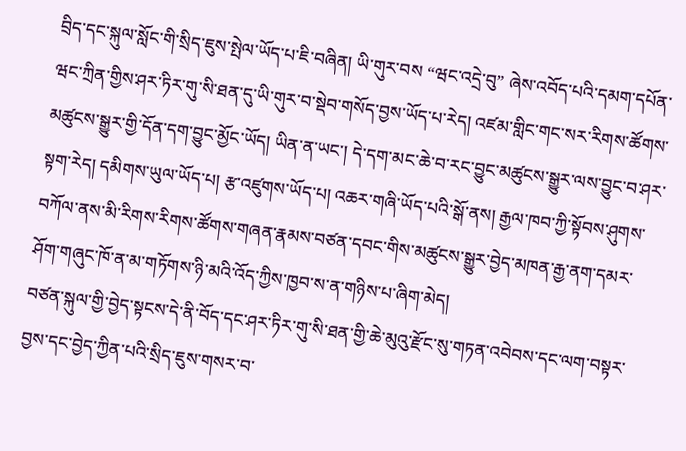བྲིད་དང་སྐུལ་སློང་གི་སྲིད་ཇུས་སྤེལ་ཡོད་པ་ཇི་བཞིན། ཡི་གུར་བས “ཝང་འདྲེ་བུ” ཞེས་འབོད་པའི་དམག་དཔོན་ཝང་ཀྲིན་གྱིས་ཤར་ཏིར་གུ་སི་ཐན་དུ་ཡི་གུར་བ་སྡེབ་གསོད་བྱས་ཡོད་པ་རེད། འཛམ་གླིང་གང་སར་རིགས་ཚོགས་མཚུངས་སྒྱུར་གྱི་དོན་དག་བྱུང་མྱོང་ཡོད། ཡིན་ན་ཡང་། དེ་དག་མང་ཆེ་བ་རང་བྱུང་མཚུངས་སྒྱུར་ལས་བྱུང་བ་ཤར་སྟག་རེད། དམིགས་ཡུལ་ཡོད་པ། རྩ་འཛུགས་ཡོད་པ། འཆར་གཞི་ཡོད་པའི་སྒོ་ནས། རྒྱལ་ཁབ་ཀྱི་སྟོབས་ཤུགས་བཀོལ་ནས་མི་རིགས་རིགས་ཚོགས་གཞན་རྣམས་བཙན་དབང་གིས་མཚུངས་སྒྱུར་བྱེད་མཁན་རྒྱ་ནག་དམར་ཤོག་གཞུང་ཁོ་ན་མ་གཏོགས་ཉི་མའི་འོད་ཀྱིས་ཁྱབ་ས་ན་གཉིས་པ་ཞིག་མེད།
བཙན་སྐུལ་གྱི་བྱེད་སྟངས་དེ་ནི་བོད་དང་ཤར་ཏིར་གུ་སི་ཐན་གྱི་ཆེ་མུའུ་རྫོང་སུ་གཏན་འབེབས་དང་ལག་བསྟར་བྱས་དང་བྱེད་ཀྱིན་པའི་སྲིད་ཇུས་གསར་བ་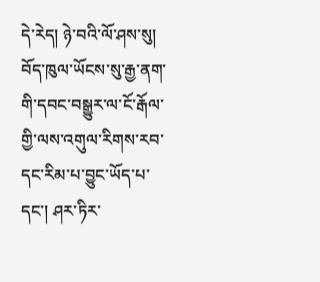དེ་རེད། ཉེ་བའི་ལོ་ཤས་སུ། བོད་ཁུལ་ཡོངས་སུ་རྒྱ་ནག་གི་དབང་བསྒྱུར་ལ་ངོ་རྒོལ་གྱི་ལས་འགུལ་རིགས་རབ་དང་རིམ་པ་བྱུང་ཡོད་པ་དང་། ཤར་ཏིར་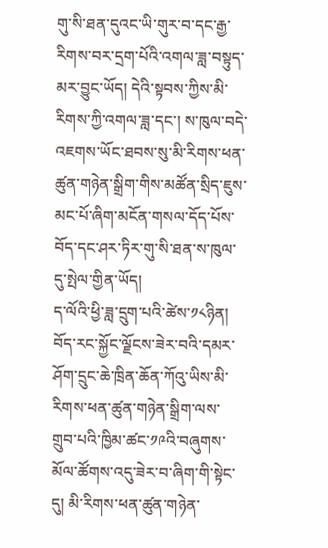གུ་སི་ཐན་དུའང་ཡི་གུར་བ་དང་རྒྱ་རིགས་བར་དྲག་པོའི་འགལ་ཟླ་བསྟུད་མར་བྱུང་ཡོད། དེའི་སྟབས་ཀྱིས་མི་རིགས་ཀྱི་འགལ་ཟླ་དང་། ས་ཁུལ་བདེ་འཇགས་ཡོང་ཐབས་སུ་མི་རིགས་ཕན་ཚུན་གཉེན་སྒྲིག་གིས་མཚོན་སྲིད་ཇུས་མང་པོ་ཞིག་མངོན་གསལ་དོད་པོས་བོད་དང་ཤར་ཏིར་གུ་སི་ཐན་ས་ཁུལ་དུ་སྤེལ་གྱིན་ཡོད།
ད་ལོའི་ཕྱི་ཟླ་དྲུག་པའི་ཚེས་༡༨ཉིན། བོད་རང་སྐྱོང་ལྗོངས་ཟེར་བའི་དམར་ཤོག་དྲུང་ཆེ་ཁྲིན་ཆོན་ཀོའུ་ཡིས་མི་རིགས་ཕན་ཚུན་གཉེན་སྒྲིག་ལས་གྲུབ་པའི་ཁྱིམ་ཚང་༡༩འི་བཞུགས་མོལ་ཚོགས་འདུ་ཟེར་བ་ཞིག་གི་སྟེང་དུ། མི་རིགས་ཕན་ཚུན་གཉེན་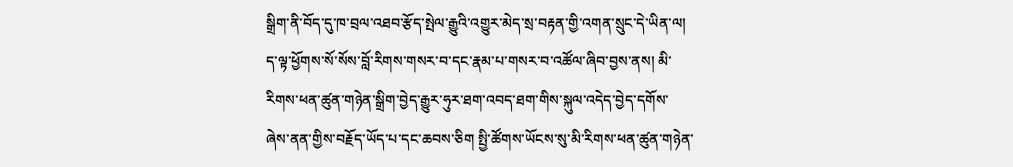སྒྲིག་ནི་བོད་དུ་ཁ་བྲལ་འཐབ་རྩོད་སྤེལ་རྒྱུའི་འགྱུར་མེད་སྲ་བརྟན་གྱི་འགན་སྲུང་དེ་ཡིན་ལ། ད་ལྟ་ཕྱོགས་སོ་སོས་བློ་རིགས་གསར་བ་དང་རྣམ་པ་གསར་བ་འཚོལ་ཞིབ་བྱས་ནས། མི་རིགས་ཕན་ཚུན་གཉེན་སྒྲིག་བྱེད་རྒྱུར་ཧུར་ཐག་འབད་ཐག་གིས་སྐུལ་འདེད་བྱེད་དགོས་ཞེས་ནན་གྱིས་བརྗོད་ཡོད་པ་དང་ཆབས་ཅིག སྤྱི་ཚོགས་ཡོངས་སུ་མི་རིགས་ཕན་ཚུན་གཉེན་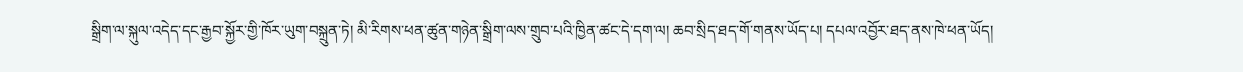སྒྲིག་ལ་སྐུལ་འདེད་དང་རྒྱབ་སྐྱོར་གྱི་ཁོར་ཡུག་བསྐྲུན་ཏེ། མི་རིགས་ཕན་ཚུན་གཉེན་སྒྲིག་ལས་གྲུབ་པའི་ཁྱིན་ཚང་དེ་དག་ལ། ཆབ་སྲིད་ཐད་གོ་གནས་ཡོད་པ། དཔལ་འབྱོར་ཐད་ནས་ཁེ་ཕན་ཡོད།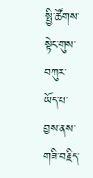སྤྱི་ཚོགས་སྟེང་གུས་བཀུར་ཡོད་པ་བྱས་ནས་གཟི་བརྗིད་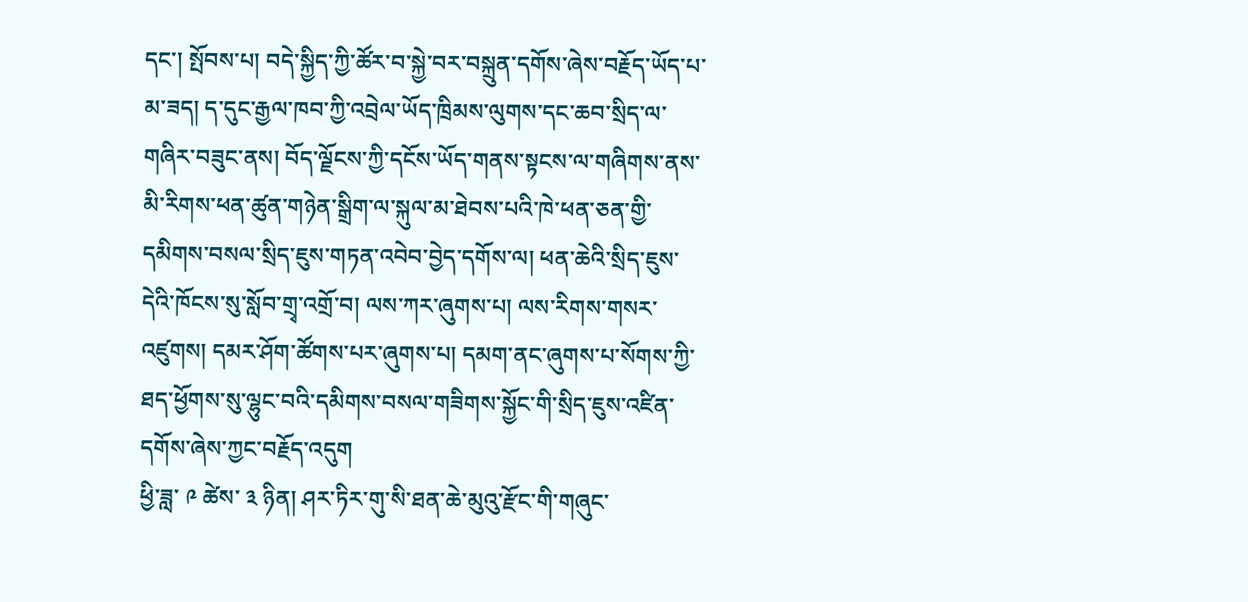དང་། སྤོབས་པ། བདེ་སྐྱིད་ཀྱི་ཚོར་བ་སྐྱེ་བར་བསྐྲུན་དགོས་ཞེས་བརྗོད་ཡོད་པ་མ་ཟད། ད་དུང་རྒྱལ་ཁབ་ཀྱི་འབྲེལ་ཡོད་ཁྲིམས་ལུགས་དང་ཆབ་སྲིད་ལ་གཞིར་བཟུང་ནས། བོད་ལྗོངས་ཀྱི་དངོས་ཡོད་གནས་སྟངས་ལ་གཞིགས་ནས་མི་རིགས་ཕན་ཚུན་གཉེན་སྒྲིག་ལ་སྐུལ་མ་ཐེབས་པའི་ཁེ་ཕན་ཅན་གྱི་དམིགས་བསལ་སྲིད་ཇུས་གཏན་འབེབ་བྱེད་དགོས་ལ། ཕན་ཆེའི་སྲིད་ཇུས་དེའི་ཁོངས་སུ་སློབ་གྲྭ་འགྲོ་བ། ལས་ཀར་ཞུགས་པ། ལས་རིགས་གསར་འཛུགས། དམར་ཤོག་ཚོགས་པར་ཞུགས་པ། དམག་ནང་ཞུགས་པ་སོགས་ཀྱི་ཐད་ཕྱོགས་སུ་ལྷུང་བའི་དམིགས་བསལ་གཟིགས་སྐྱོང་གི་སྲིད་ཇུས་འཛིན་དགོས་ཞེས་ཀྱང་བརྗོད་འདུག
ཕྱི་ཟླ་ ༩ ཚེས་ ༣ ཉིན། ཤར་ཏིར་གུ་སི་ཐན་ཆེ་མུའུ་རྫོང་གི་གཞུང་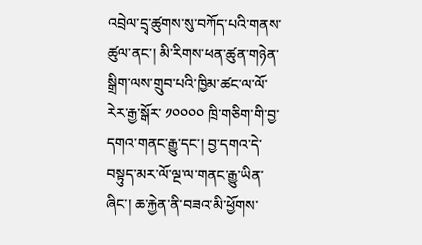འབྲེལ་དྲྭ་ཚུགས་སུ་བཀོད་པའི་གནས་ཚུལ་ནང་། མི་རིགས་ཕན་ཚུན་གཉེན་སྒྲིག་ལས་གྲུབ་པའི་ཁྱིམ་ཚང་ལ་ལོ་རེར་རྒྱ་སྒོར་ ༡༠༠༠༠ ཁྲི་གཅིག་གི་བྱ་དགའ་གནང་རྒྱུ་དང་། བྱ་དགའ་དེ་བསྟུད་མར་ལོ་ལྔ་ལ་གནང་རྒྱུ་ཡིན་ཞིང་། ཆ་རྐྱེན་ནི་བཟའ་མི་ཕྱོགས་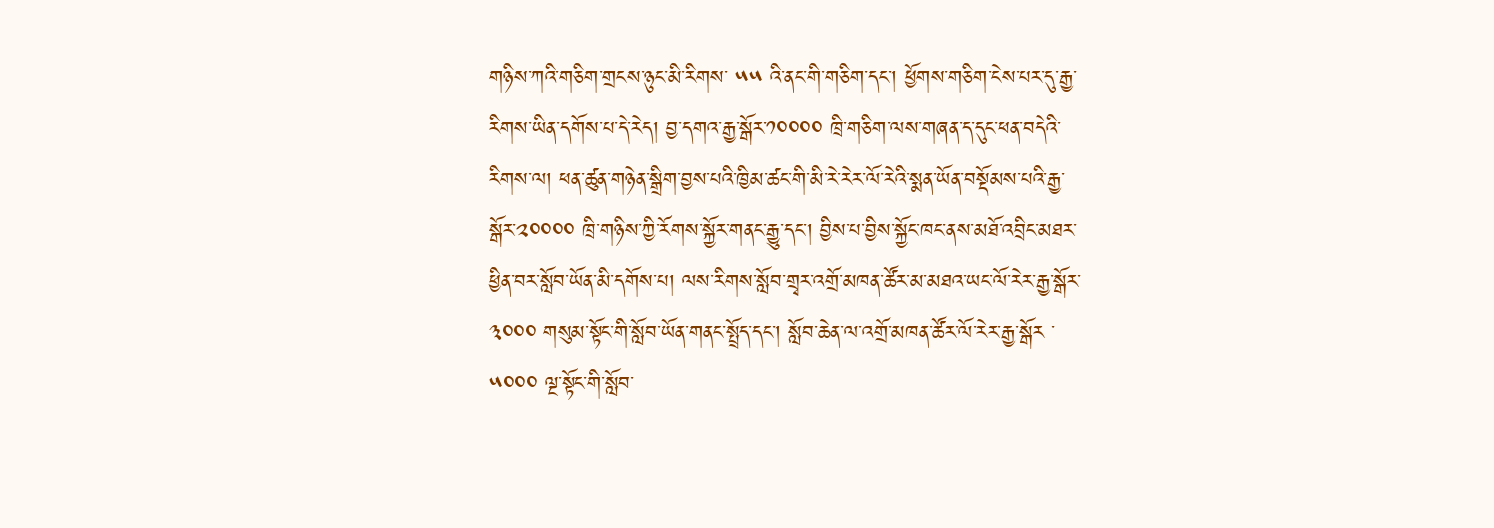གཉིས་ཀའི་གཅིག་གྲངས་ཉུང་མི་རིགས་ ༥༥ འི་ནང་གི་གཅིག་དང་། ཕྱོགས་གཅིག་ངེས་པར་དུ་རྒྱ་རིགས་ཡིན་དགོས་པ་དེ་རེད། བྱ་དགའ་རྒྱ་སྒོར་༡༠༠༠༠ ཁྲི་གཅིག་ལས་གཞན་ད་དུང་ཕན་བདེའི་རིགས་ལ། ཕན་ཚུན་གཉེན་སྒྲིག་བྱས་པའི་ཁྱིམ་ཚང་གི་མི་རེ་རེར་ལོ་རེའི་སྨན་ཡོན་བསྡོམས་པའི་རྒྱ་སྒོར་༢༠༠༠༠ ཁྲི་གཉིས་ཀྱི་རོགས་སྐྱོར་གནང་རྒྱུ་དང་། བྱིས་པ་བྱིས་སྐྱོང་ཁང་ནས་མཐོ་འབྲིང་མཐར་ཕྱིན་བར་སློབ་ཡོན་མི་དགོས་པ། ལས་རིགས་སློབ་གྲྭར་འགྲོ་མཁན་ཚོར་མ་མཐའ་ཡང་ལོ་རེར་རྒྱ་སྒོར་ ༣༠༠༠ གསུམ་སྟོང་གི་སློབ་ཡོན་གནང་སྤྲོད་དང་། སློབ་ཆེན་ལ་འགྲོ་མཁན་ཚོར་ལོ་རེར་རྒྱ་སྒོར ་༥༠༠༠ ལྔ་སྟོང་གི་སློབ་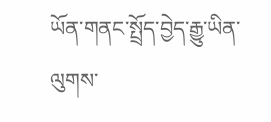ཡོན་གནང་སྤྲོད་བྱེད་རྒྱུ་ཡིན་ལུགས་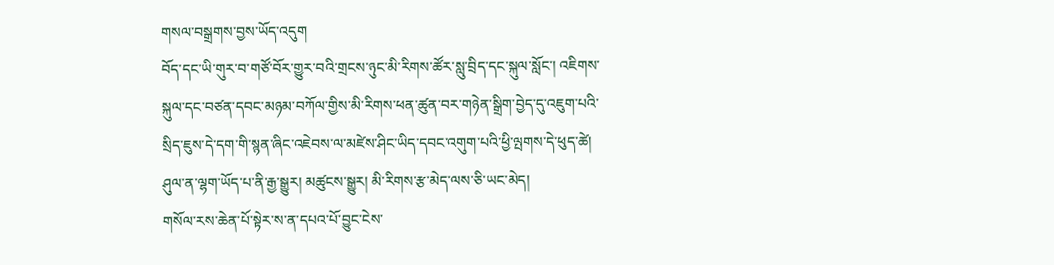གསལ་བསྒྲགས་བྱས་ཡོད་འདུག
བོད་དང་ཡི་གུར་བ་གཙོ་བོར་གྱུར་བའི་གྲངས་ཉུང་མི་རིགས་ཚོར་སླུ་བྲིད་དང་སྐུལ་སློང་། འཇིགས་སྐུལ་དང་བཙན་དབང་མཉམ་བཀོལ་གྱིས་མི་རིགས་ཕན་ཚུན་བར་གཉེན་སྒྲིག་བྱེད་དུ་འཇུག་པའི་སྲིད་ཇུས་དེ་དག་གི་སྙན་ཞིང་འཇེབས་ལ་མཛེས་ཤིང་ཡིད་དབང་འགུག་པའི་ཕྱི་ལྤགས་དེ་ཕུད་ཚེ། ཤུལ་ན་ལྷག་ཡོད་པ་ནི་རྒྱ་སྒྱུར། མཚུངས་སྒྱུར། མི་རིགས་རྩ་མེད་ལས་ཅི་ཡང་མེད།
གསོལ་རས་ཆེན་པོ་སྟེར་ས་ན་དཔའ་པོ་བྱུང་ངེས་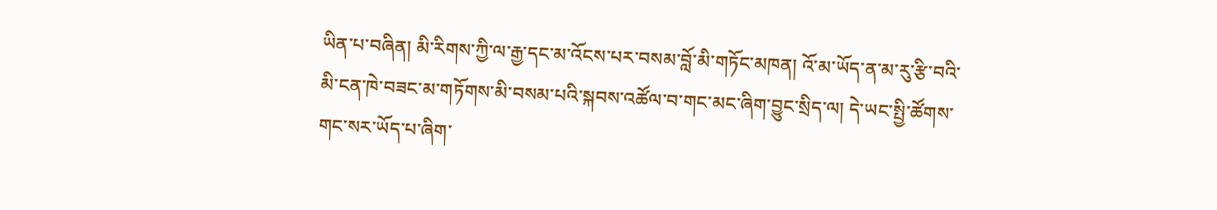ཡིན་པ་བཞིན། མི་རིགས་ཀྱི་ལ་རྒྱ་དང་མ་འོངས་པར་བསམ་བློ་མི་གཏོང་མཁན། འོ་མ་ཡོད་ན་མ་རུ་རྩི་བའི་མི་ངན་ཁེ་བཟང་མ་གཏོགས་མི་བསམ་པའི་སྐབས་འཚོལ་བ་གང་མང་ཞིག་བྱུང་སྲིད་ལ། དེ་ཡང་སྤྱི་ཚོགས་གང་སར་ཡོད་པ་ཞིག་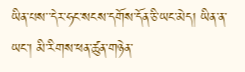ཡིན་པས་་དེར་ཧང་སངས་དགོས་དོན་ཅི་ཡང་མེད། ཡིན་ན་ཡང་། མི་རིགས་ཕན་ཚུན་གཉེན་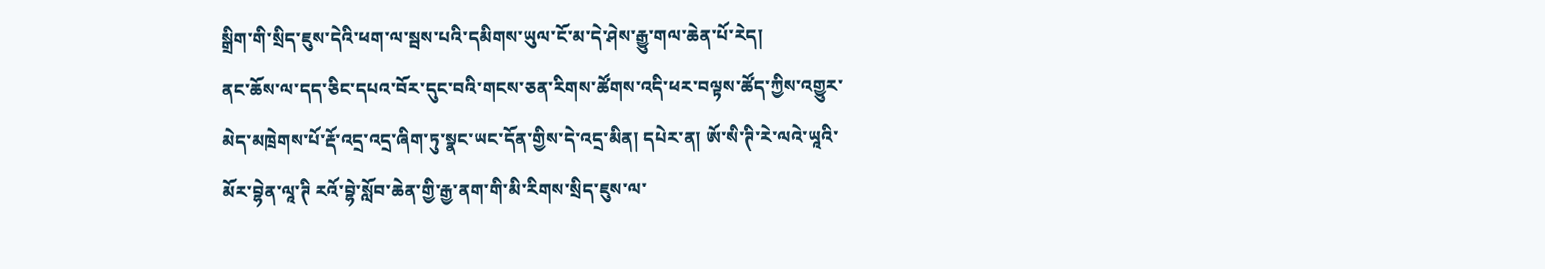སྒྲིག་གི་སྲིད་ཇུས་དེའི་ཕག་ལ་སྦས་པའི་དམིགས་ཡུལ་ངོ་མ་དེ་ཤེས་རྒྱུ་གལ་ཆེན་པོ་རེད།
ནང་ཆོས་ལ་དད་ཅིང་དཔའ་བོར་དུང་བའི་གངས་ཅན་རིགས་ཚོགས་འདི་ཕར་བལྟས་ཚོད་ཀྱིས་འགྱུར་མེད་མཁྲེགས་པོ་རྡོ་འདྲ་འདྲ་ཞིག་ཏུ་སྣང་ཡང་དོན་གྱིས་དེ་འདྲ་མིན། དཔེར་ན། ཨོ་སི་ཊི་རེ་ལའེ་ཡཱའི་མོར་བྷེན་ལཱ་ཊི རའོ་བྷེ་སློབ་ཆེན་གྱི་རྒྱ་ནག་གི་མི་རིགས་སྲིད་ཇུས་ལ་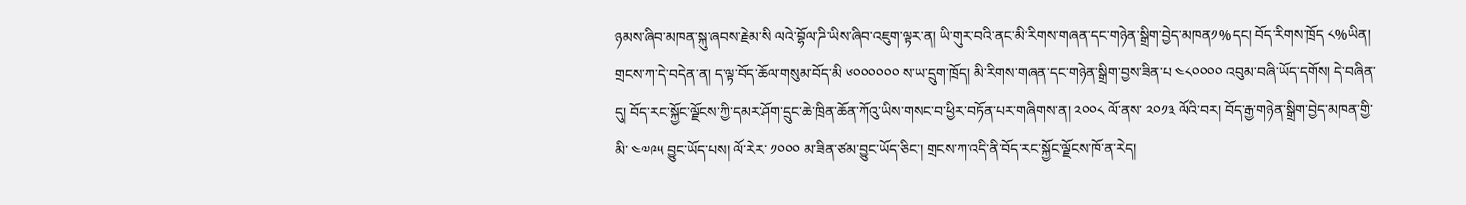ཉམས་ཞིབ་མཁན་སྐུ་ཞབས་རྗེམ་སི ལའེ་བྷོལ་ཌི་ཡིས་ཞིབ་འཇུག་ལྟར་ན། ཡི་གུར་བའི་ནང་མི་རིགས་གཞན་དང་གཉེན་སྒྲིག་བྱེད་མཁན༡%དང། བོད་རིགས་ཁྲོད ༨%ཡིན། གྲངས་ཀ་དེ་བདེན་ན། ད་ལྟ་བོད་ཆོལ་གསུམ་བོད་མི ༦༠༠༠༠༠༠ ས་ཡ་དྲུག་ཁྲོད། མི་རིགས་གཞན་དང་གཉེན་སྒྲིག་བྱས་ཟིན་པ ༤༨༠༠༠༠ འབུམ་བཞི་ཡོད་དགོས། དེ་བཞིན་དུ། བོད་རང་སྐྱོང་ལྗོངས་ཀྱི་དམར་ཤོག་དྲུང་ཆེ་ཁྲིན་ཆོན་ཀོའུ་ཡིས་གསང་བ་ཕྱིར་བཏོན་པར་གཞིགས་ན། ༢༠༠༨ ལོ་ནས་ ༢༠༡༣ ལོའི་བར། བོད་རྒྱ་གཉེན་སྒྲིག་བྱེད་མཁན་གྱི་མི་ ༤༧༩༥ བྱུང་ཡོད་པས། ལོ་རེར་ ༡༠༠༠ མ་ཟིན་ཙམ་བྱུང་ཡོད་ཅིང་། གྲངས་ཀ་འདི་ནི་བོད་རང་སྐྱོང་ལྗོངས་ཁོ་ན་རེད།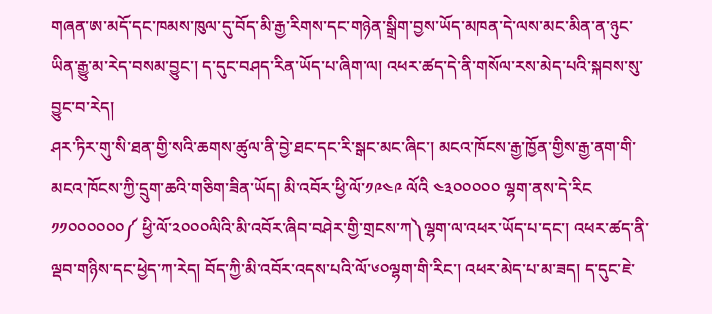གཞན་ཨ་མདོ་དང་ཁམས་ཁུལ་དུ་བོད་མི་རྒྱ་རིགས་དང་གཉེན་སྒྲིག་བྱས་ཡོད་མཁན་དེ་ལས་མང་མིན་ན་ཉུང་ཡིན་རྒྱུ་མ་རེད་བསམ་བྱུང་། ད་དུང་བཤད་རིན་ཡོད་པ་ཞིག་ལ། འཕར་ཚད་དེ་ནི་གསོལ་རས་མེད་པའི་སྐབས་སུ་བྱུང་བ་རེད།
ཤར་ཏིར་གུ་སི་ཐན་གྱི་སའི་ཆགས་ཚུལ་ནི་བྱེ་ཐང་དང་རི་སྒང་མང་ཞིང་། མངའ་ཁོངས་རྒྱ་ཁྱོན་གྱིས་རྒྱ་ནག་གི་མངའ་ཁོངས་ཀྱི་དྲུག་ཆའི་གཅིག་ཟིན་ཡོད། མི་འབོར་ཕྱི་ལོ་༡༩༤༩ ལོའི ༤༣༠༠༠༠༠ ལྷག་ནས་དེ་རིང ༡༡༠༠༠༠༠༠༼ ཕྱི་ལོ་༢༠༠༠ལིའི་མི་འབོར་ཞིབ་བཤེར་གྱི་གྲངས་ཀ༽ལྷག་ལ་འཕར་ཡོད་པ་དང་། འཕར་ཚད་ནི་ལྡབ་གཉིས་དང་ཕྱེད་ཀ་རེད། བོད་ཀྱི་མི་འབོར་འདས་པའི་ལོ་༦༠ལྷག་གི་རིང་། འཕར་མེད་པ་མ་ཟད། ད་དུང་ཇེ་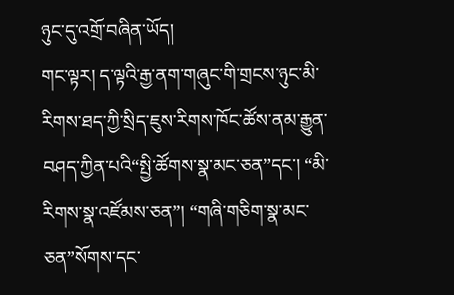ཉུང་དུ་འགྲོ་བཞིན་ཡོད།
གང་ལྟར། ད་ལྟའི་རྒྱ་ནག་གཞུང་གི་གྲངས་ཉུང་མི་རིགས་ཐད་ཀྱི་སྲིད་ཇུས་རིགས་ཁོང་ཚོས་ནམ་རྒྱུན་བཤད་ཀྱིན་པའི“སྤྱི་ཚོགས་སྣ་མང་ཅན”དང་། “མི་རིགས་སྣ་འཛོམས་ཅན”། “གཞི་གཅིག་སྣ་མང་ཅན”སོགས་དང་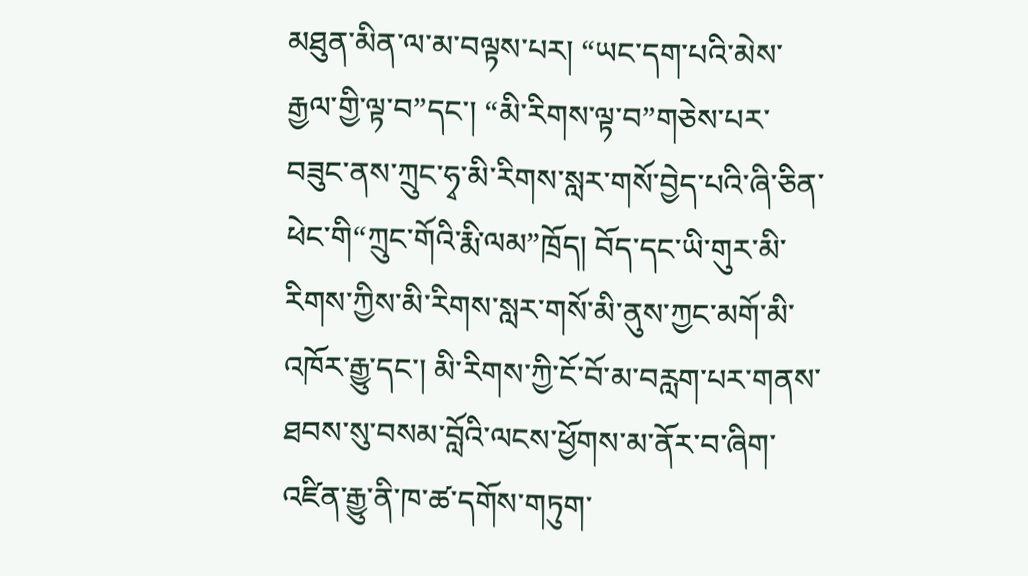མཐུན་མིན་ལ་མ་བལྟས་པར། “ཡང་དག་པའི་མེས་རྒྱལ་གྱི་ལྟ་བ”དང་། “མི་རིགས་ལྟ་བ”གཅེས་པར་བཟུང་ནས་ཀྲུང་ཧྭ་མི་རིགས་སླར་གསོ་བྱེད་པའི་ཞི་ཅིན་ཕེང་གི“ཀྲུང་གོའི་རྨི་ལམ”ཁྲོད། བོད་དང་ཡི་གུར་མི་རིགས་ཀྱིས་མི་རིགས་སླར་གསོ་མི་ནུས་ཀྱང་མགོ་མི་འཁོར་རྒྱུ་དང་། མི་རིགས་ཀྱི་ངོ་བོ་མ་བརླག་པར་གནས་ཐབས་སུ་བསམ་བློའི་ལངས་ཕྱོགས་མ་ནོར་བ་ཞིག་འཛིན་རྒྱུ་ནི་ཁ་ཚ་དགོས་གཏུག་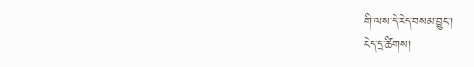གི་ལས་དེ་རེད་བསམ་བྱུང་།
ངེད་དྲ་ཚིགས།